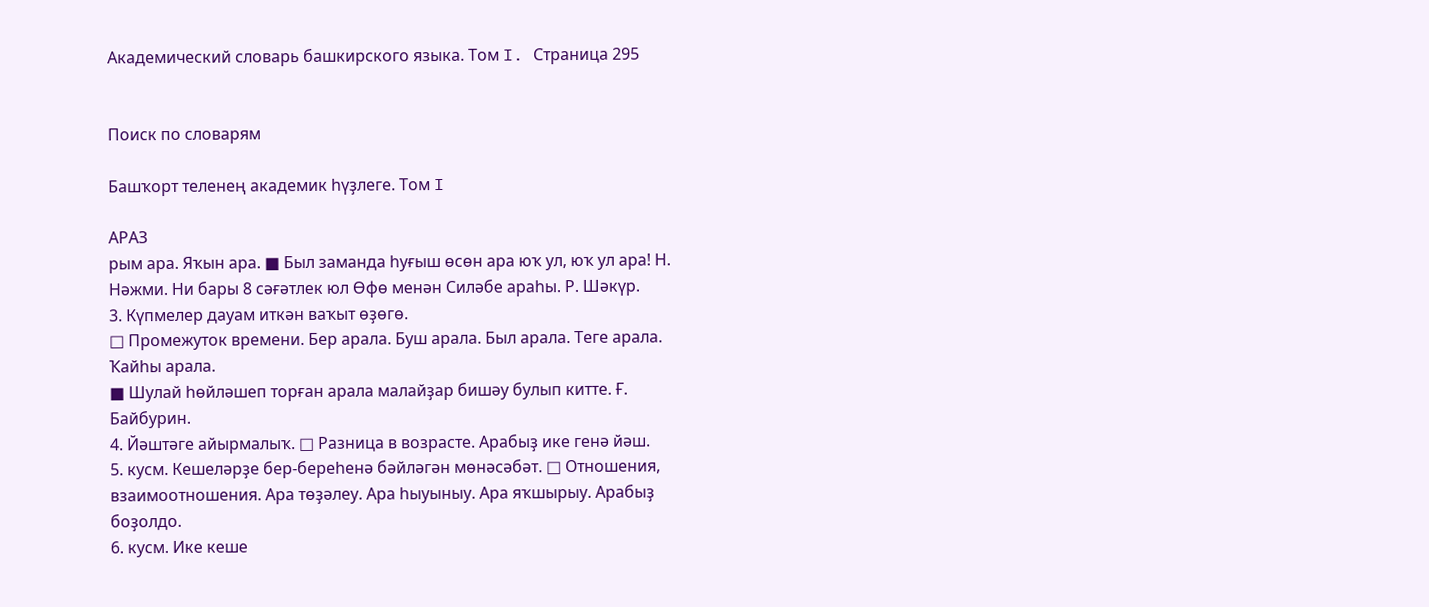Академический словарь башкирского языка. Том I. Страница 295


Поиск по словарям

Башҡорт теленең академик һүҙлеге. Том I

АРАЗ
рым ара. Яҡын ара. ■ Был заманда һуғыш өсөн ара юҡ ул, юҡ ул ара! Н. Нәжми. Ни бары 8 сәғәтлек юл Өфө менән Силәбе араһы. Р. Шәкүр.
3. Күпмелер дауам иткән ваҡыт өҙөгө.
□ Промежуток времени. Бер арала. Буш арала. Был арала. Теге арала. Ҡайһы арала.
■ Шулай һөйләшеп торған арала малайҙар бишәу булып китте. Ғ. Байбурин.
4. Йәштәге айырмалыҡ. □ Разница в возрасте. Арабыҙ ике генә йәш.
5. кусм. Кешеләрҙе бер-береһенә бәйләгән мөнәсәбәт. □ Отношения, взаимоотношения. Ара төҙәлеу. Ара һыуыныу. Ара яҡшырыу. Арабыҙ боҙолдо.
6. кусм. Ике кеше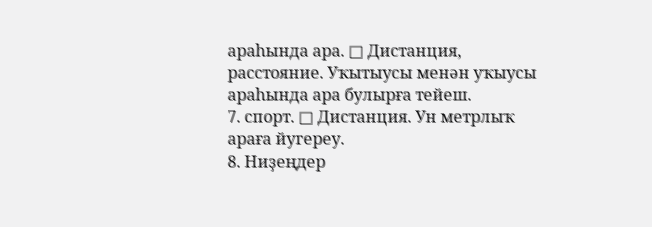араһында ара. □ Дистанция, расстояние. Уҡытыусы менән уҡыусы араһында ара булырға тейеш.
7. спорт. □ Дистанция. Ун метрлыҡ араға йугереу.
8. Ниҙеңдер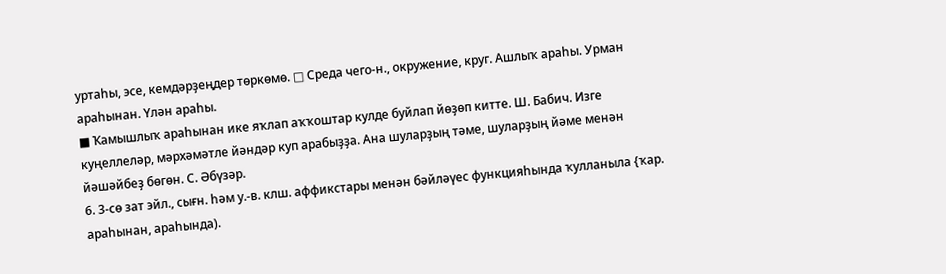уртаһы, эсе, кемдәрҙеңдер төркөмө. □ Среда чего-н., окружение, круг. Ашлыҡ араһы. Урман араһынан. Үлән араһы.
■ Ҡамышлыҡ араһынан ике яҡлап аҡҡоштар кулде буйлап йөҙөп китте. Ш. Бабич. Изге куңеллеләр, мәрхәмәтле йәндәр куп арабыҙҙа. Ана шуларҙың тәме, шуларҙың йәме менән йәшәйбеҙ бөгөн. С. Әбүзәр.
6. 3-сө зат эйл., сығн. һәм у.-в. клш. аффикстары менән бәйләүес функцияһында ҡулланыла {ҡар. араһынан, араһында).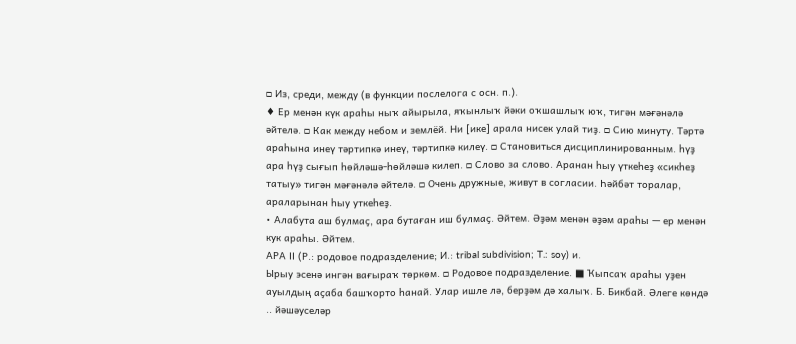□ Из, среди, между (в функции послелога с осн. п.).
♦ Ер менән күк араһы ныҡ айырыла, яҡынлыҡ йәки оҡшашлыҡ юҡ, тигән мәғәнәлә әйтелә. □ Как между небом и землёй. Ни [ике] арала нисек улай тиҙ. □ Сию минуту. Тәртә араһына инеү тәртипкә инеү, тәртипкә килеү. □ Становиться дисциплинированным. һүҙ ара һүҙ сығып һөйләшә-һөйләшә килеп. □ Слово за слово. Аранан һыу үткеһеҙ «сикһеҙ татыу» тигән мәғәнәлә әйтелә. □ Очень дружные, живут в согласии. Һәйбәт торалар, араларынан һыу уткеһеҙ.
• Алабута аш булмаҫ, ара бутаған иш булмаҫ. Әйтем. Әҙәм менән әҙәм араһы — ер менән кук араһы. Әйтем.
АРА II (Р.: родовое подразделение; И.: tribal subdivision; T.: soy) и.
Ырыу эсенә ингән вағыраҡ төркөм. □ Родовое подразделение. ■ Ҡыпсаҡ араһы уҙен ауылдың аҫаба башҡорто һанай. Улар ишле лә, берҙәм дә халыҡ. Б. Бикбай. Әлеге көндә .. йәшәуселәр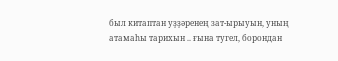был китаптан уҙҙәренең зат-ырыуын, уның атамаһы тарихын .. ғына тугел, борондан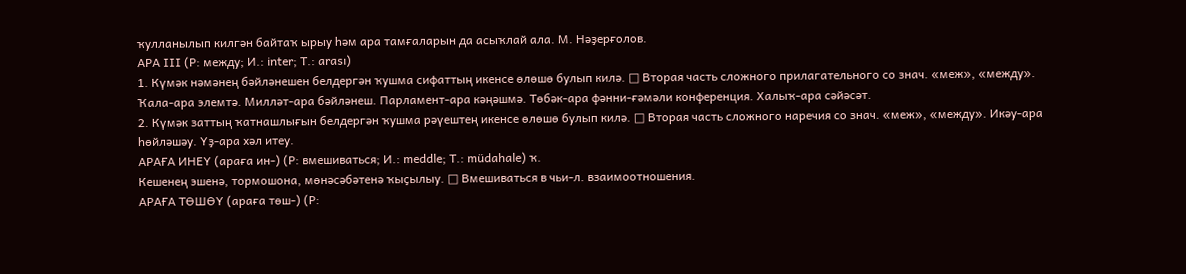ҡулланылып килгән байтаҡ ырыу һәм ара тамғаларын да асыҡлай ала. М. Нәҙерғолов.
АРА III (Р: между; И.: inter; T.: arası)
1. Күмәк нәмәнең бәйләнешен белдергән ҡушма сифаттың икенсе өлөшө булып килә. □ Вторая часть сложного прилагательного со знач. «меж», «между». Ҡала-ара элемтә. Милләт-ара бәйләнеш. Парламент-ара кәңәшмә. Төбәк-ара фәнни-ғәмәли конференция. Халыҡ-ара сәйәсәт.
2. Күмәк заттың ҡатнашлығын белдергән ҡушма рәүештең икенсе өлөшө булып килә. □ Вторая часть сложного наречия со знач. «меж», «между». Икәу-ара һөйләшәу. Үҙ-ара хәл итеу.
АРАҒА ИНЕҮ (араға ин-) (Р: вмешиваться; И.: meddle; T.: müdahale) ҡ.
Кешенең эшенә, тормошона, мөнәсәбәтенә ҡыҫылыу. □ Вмешиваться в чьи-л. взаимоотношения.
АРАҒА ТӨШӨҮ (араға төш-) (Р: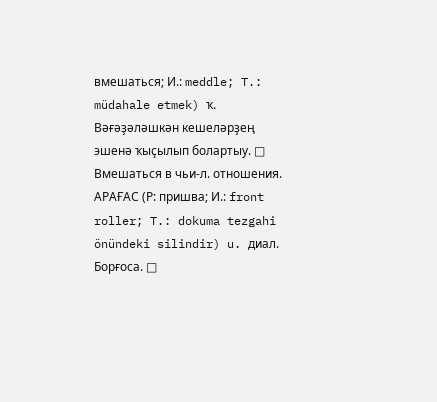вмешаться; И.: meddle; T.: müdahale etmek) ҡ.
Вәғәҙәләшкән кешеләрҙең эшенә ҡыҫылып болартыу. □ Вмешаться в чьи-л. отношения.
АРАҒАС (Р: пришва; И.: front roller; T.: dokuma tezgahi önündeki silindir) u. диал.
Борғоса. □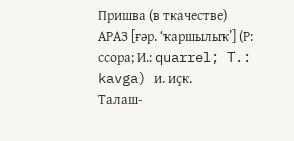Пришва (в ткачестве)
АРАЗ [ғәр. ‘ҡаршылыҡ’] (Р: ссора; И.: quarrel; T.: kavga) и. иҫк.
Талаш-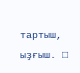тартыш, ыҙғыш. □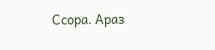Ссора. Араз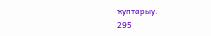ҡуптарыу.
295